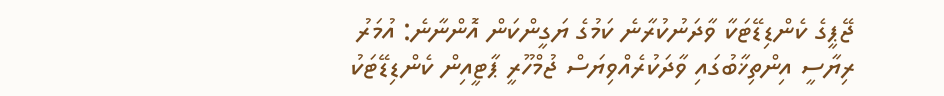ޖޭޕީގެ ކެންޑިޑޭޓަކާ ވާދަނުކުރާނެ ކަމުގެ ޔަގީންކަން އޮންނާނެ: އުމަރު
ރިޔާސީ އިންތިޚާބުގައި ވާދަކުރެއްވިޔަސް ޖުމްހޫރީ ޕާޓީއިން ކެންޑިޑޭޓަކު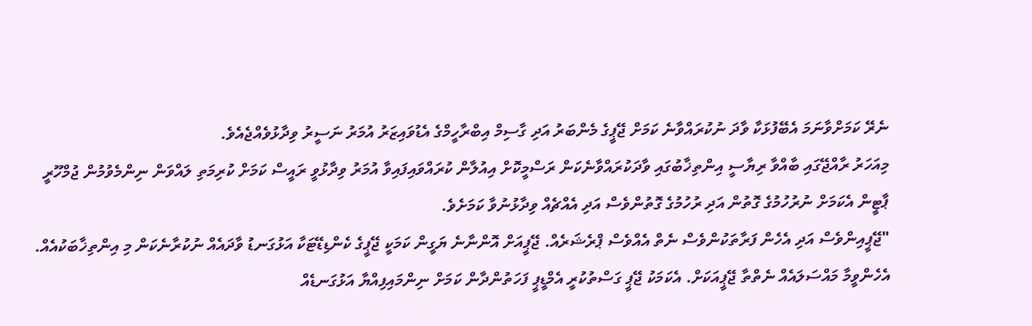ނެރޭ ކަމަށްވާނަމަ އެބޭފުޅަކާ ވާދަ ނުކުރައްވާނެ ކަމަށް ޖޭޕީގެ މެންބަރު އަދި ގާސިމް އިބްރާހީމްގެ އެޑުވައިޒަރު އުމަރު ނަސީރު ވިދާޅުވެއްޖެއެވެ.
މިއަހަރު ރާއްޖޭގައި ބާއްވާ ރިޔާސީ އިންތިޚާބުގައި ވާދަކުރައްވާނެކަން ރަސްމީކޮށް އިއުލާން ކުރައްވައިފައިވާ އުމަރު ވިދާޅުވީ ރައީސް ކަމަށް ކުރިމަތި ލައްވަން ނިންމެވުމުން ޖުމްހޫރީ ޕާޓީން އެކަމަށް ނުރުހުމުގެ ގޮތުން އަދި ރުހުމުގެ ގޮތުންވެސް އަދި އެއްޗެއް ވިދާޅުނުވާ ކަމަށެވެ.
"ޖޭޕީއިންވެސް އަދި އެހެން ފަރާތަކުންވެސް ނެތް އެއްވެސް ޕްރެޝަރެއް. ޖޭޕީއަށް އޮންނާނެ ޔަގީން ކަމަކީ ޖޭޕީގެ ކެންޑިޑޭޓަކާ އަޅުގަނޑު ވާދައެއް ނުކުރާނެކަން މި އިންތިޚާބަކުއެއް. އެހެންވީމާ މައްސަލައެއް ނެތްތާ ޖޭޕީއަކަށް. އެކަމަކު ޖޭޕީ ގަސްތުކުރީ އެމްޑީޕީ ފަހަތުންދާން ކަމަށް ނިންމައިފިއްޔާ އަޅުގަނޑެއް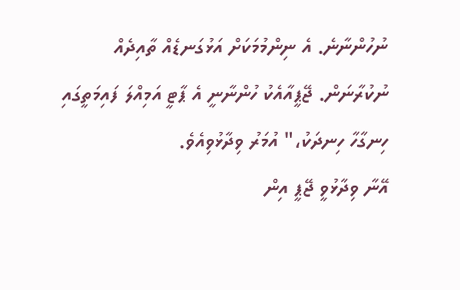ނުހުންނާނެ. އެ ނިންމުމަކަށް އަޅުގަނޑެއް ތާއިދެއް ނުކުރާނަން. ޖޭޕީއާއެކު ހުންނާނީ އެ ޕާޓީ އަމިއްލަ ފައިމަތީގައި ހިނގާހާ ހިނދަކު،" އުމަރު ވިދާޅުވިއެވެ.
އޭނާ ވިދާޅުވީ ޖޭޕީ އިން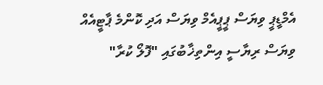އެމްޑީޕީ ވިޔަސް ޕީޕީއެމް ވިޔަސް އަދި ކޮންމެ ޕާޓީއެއް ވިޔަސް ރިޔާސީ އިންތިޚާބުގައި "ފޮލޯ ކުރާ"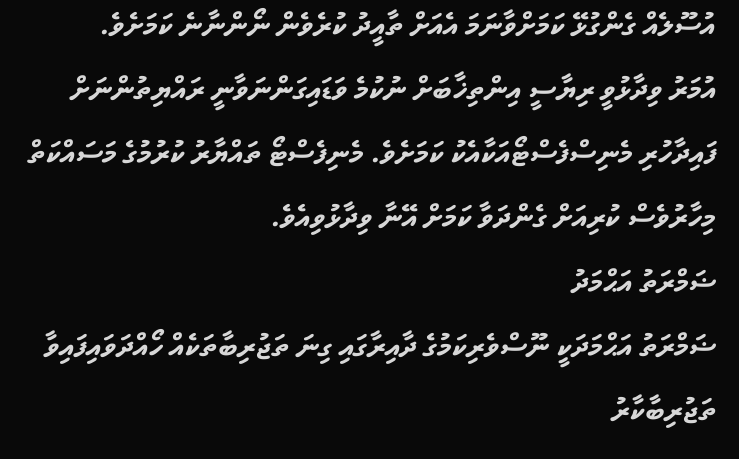އުސޫލެއް ގެންގުޅޭ ކަމަށްވާނަމަ އެއަށް ތާއީދު ކުރެވެން ނޯންނާނެ ކަމަށެވެ.
އުމަރު ވިދާޅުވީ ރިޔާސީ އިންތިޚާބަށް ނުކުމެ ވަޑައިގަންނަވާނީ ރައްޔިތުންނަށް ފައިދާހުރި މެނިސްފެސްޓޯއަކާއެކު ކަމަށެވެ. މެނިފެސްޓޯ ތައްޔާރު ކުރުމުގެ މަސައްކަތް މިހާރުވެސް ކުރިއަށް ގެންދަވާ ކަމަށް އޭނާ ވިދާޅުވިއެވެ.
ޟަމްރަތު އަޙްމަދު
ޟަމްރަތު އަޙްމަދަކީ ނޫސްވެރިކަމުގެ ދާއިރާގައި ގިނަ ތަޖުރިބާތަކެއް ހޯއްދަވައިފައިވާ ތަޖުރިބާކާރު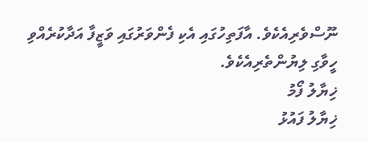ނޫސްވެރިއެކެވެ. އާފަތިހުގައި އެކި ފެންވަރުގައި ވަޒީފާ އަދާކުރެއްވި ހީވާގި ލިޔުންތެރިއެކެވެ.
ޚިޔާލު ފޯމު
ޚިޔާލު ފައުޅު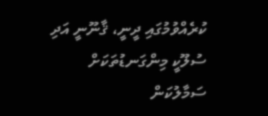ކުރެއްވުމުގައި ދީނީ، ޤާނޫނީ އަދި ސުލޫކީ މިންގަނޑުތަކަށް ސަމާލުކަން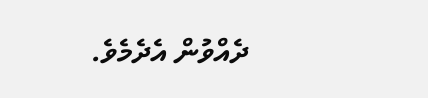ދެއްވުން އެދެމެވެ.